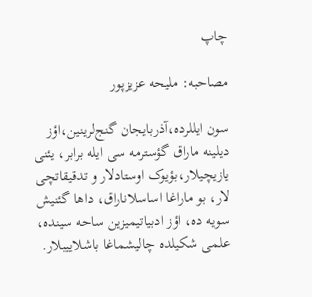چاپ

مصاحبه: ملیحه عزیزپور

سون ایللرده،آذربایجان گنج‌لرینین،اؤز دیلینه ماراق گؤسترمه سی ایله برابر، یئنی یازیچیلار،بؤیوک اوستادلار و تدقیقاتچی لار، بو ماراغا اساسلاناراق، داها گئنیش سویه ده، اؤز ادبیاتیمیزین ساحه سینده، علمی شکیلده چالیشماغا باشلاییبلار.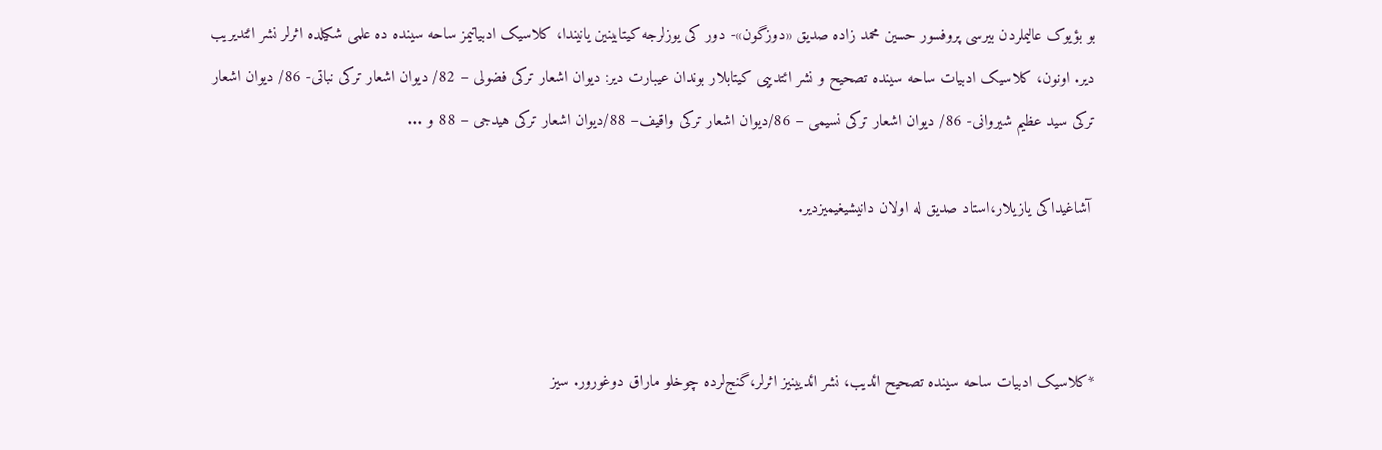بو بؤیوک عالیملردن بیرسی پروفسور حسین محمد زاده صدیق «دوزگون»- دور کی یوزلرجه کیتابینین یانیندا، کلاسیک ادبیاتیمز ساحه سینده ده علمی شکیلده اثرلر نشر ائتدیریب دیر. اونون، کلاسیک ادبیات ساحه سینده تصحیح و نشر ائتدییی کیتابلار بوندان عیبارت دیر: دیوان اشعار ترکی فضولی – 82/ دیوان اشعار ترکی نباتی- 86/ دیوان اشعار ترکی سید عظیم شیروانی- 86/ دیوان اشعار ترکی نسیمی – 86/دیوان اشعار ترکی واقیف– 88/دیوان اشعار ترکی هیدجی – 88 و ...

 آشاغیداکی یازیلار،استاد صدیق له اولان دانیشیغیمیزدیر.



*کلاسیک ادبیات ساحه سینده تصحیح ائدیب، نشر ائدیینیز اثرلر،گنج‌لرده چوخلو ماراق دوغورور. سیز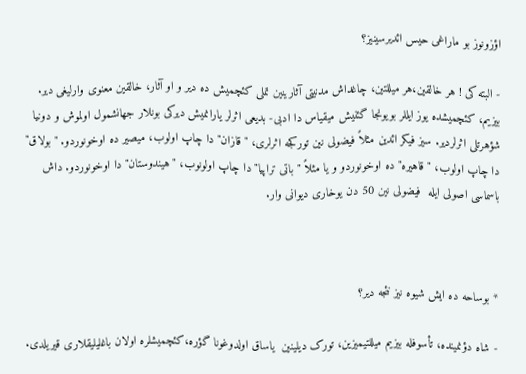اؤزونوز بو ماراغی حیس ائدیرسینیز؟

- البته کی ! هر خالقین،هر میللتین، چاغداش مدنیتی آثارینین تملی کئچمیش ده دیر و او آثار، خالقین معنوی وارلیغی دیر. بیزیم، کئچمیشده یوز ایللر بویونجا گئنیش میقیاس دا ادبی- بدیعی اثرلر یارانمیش دیرکی بونلار جهانشمول اولموش و دونیا شؤهرتلی اثرلردیر. سیز فیکر ائدین مثلاً فیضولی نین تورکجه اثرلری، "قازان" دا چاپ اولوب، میصیر ده اوخونوردو. "بولاق" دا چاپ اولوب، " قاهیره" ده اوخونوردو و یا مثلاً "باتی تراپیا" دا چاپ اولونوب، "هیندوستان" دا اوخونوردو. داش باسماسی اصولی ایله  فیضولی نین 50 دن یوخاری دیوانی وار.



* بوساحه ده ایش شیوه نیز نئجه دیر؟

- شاه دؤنمینده، تأسوفله بیزیم میللتیمیزین، تورک دیلینین  یاساق اولدوغونا گؤره،کئچمیشلره اولان باغلیلیقلاری قیریلدی.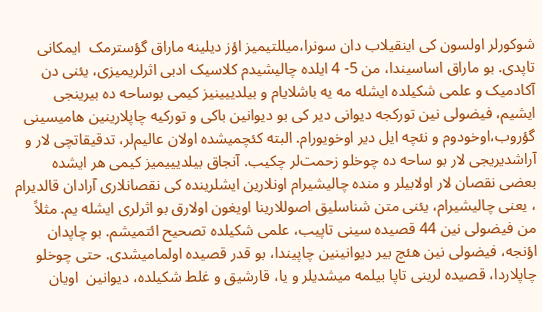شوکورلر اولسون کی اینقیلاب دان سونرا،میللتیمیز اؤز دیلینه ماراق گؤسترمک  ایمکانی تاپدی. بو ماراق اساسیندا، من 5- 4 ایلده چالیشیدم کلاسیک ادبی اثرلریمیزی، یئنی دن آکادمیک و علمی شکیلده ایشله مه یه باشلایام و بیلدییینیز کیمی بوساحه ده بیرینجی ایشیم، فیضولی نین تورکجه دیوانی دیر کی بو دیوانین باکی و تورکیه چاپلارینین هامیسینی گؤروب،اوخودوم و نئچه ایل دیر اوخویورام. البته کئچمیشده اولان عالیم‌لر، تدقیقاتچی لار و آراشدیریجی لار بو ساحه ده چوخلو زحمت‌لر چکیب. آنجاق بیلدیییمیز کیمی هر ایشده بعضی نقصان لار اولابیلر و منده چالیشیرام اونلارین ایشلرینده کی نقصانلاری آرادان قالدیرام ، یعنی چالیشیرام، یئنی متن شناسلیق اصوللارینا اویغون اولارق بو اثرلری ایشله یم. مثلاً من فیضولی نین 44 قصیده سینی تاپیب، علمی شکیلده تصحیح ائتمیشم. بو چاپدان اؤنجه، فیضولی نین هئچ بیر دیوانینین چاپیندا، بو قدر قصیده اولمامیشدی. حتی چوخلو چاپلاردا، قصیده ‌لرینی تاپا بیلمه میشدیلر و یا، قارشیق و غلط شکیلده، دیوانین  اویان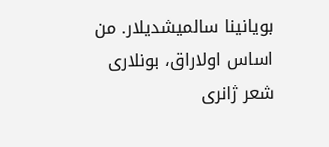بویانینا سالمیشدیلار. من اساس اولاراق، بونلاری شعر ژانری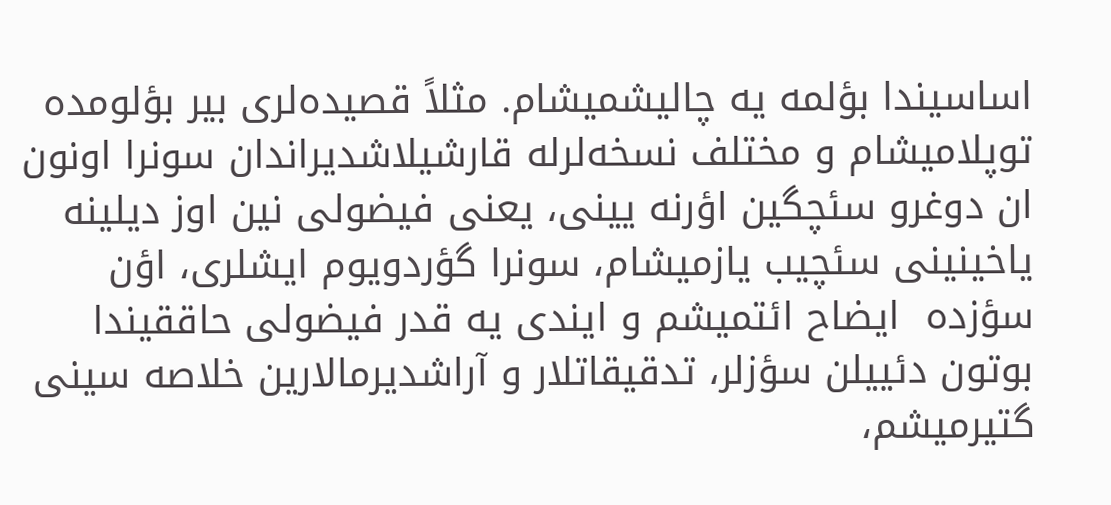اساسیندا بؤلمه یه چالیشمیشام. مثلاً قصیده‌لری بیر بؤلومده توپلامیشام و مختلف نسخه‌لرله قارشیلاشدیراندان سونرا اونون ان دوغرو سئچگین اؤرنه یینی، یعنی فیضولی نین اوز دیلینه یاخینینی سئچیب یازمیشام، سونرا گؤردویوم ایشلری، اؤن سؤزده  ایضاح ائتمیشم و ایندی یه قدر فیضولی حاققیندا بوتون دئییلن سؤزلر، تدقیقاتلار و آراشدیرمالارین خلاصه سینی گتیرمیشم،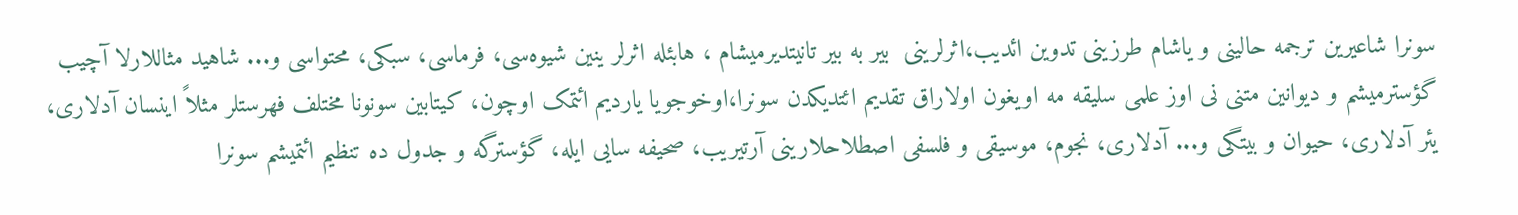سونرا شاعیرین ترجمه حالینی و یاشام طرزینی تدوین ائدیب،اثرلرینی  بیر به بیر تانیتدیرمیشام ، هابئله اثرلر ینین شیوه‌سی، فرماسی، سبکی، محتواسی و... شاهید مثاللارلا آچیب گؤسترمیشم و دیوانین متنی نی اوز علمی سلیقه مه اویغون اولاراق تقدیم ائتدیکدن سونرا،اوخوجویا یاردیم ائتمک اوچون، کیتابین سونونا مختلف فهرستلر مثلاً اینسان آدلاری، یئر آدلاری، حیوان و بیتگی و... آدلاری، نجوم، موسیقی و فلسفی اصطلاحلارینی آرتیریب، صحیفه سایی ایله، گؤسترگه و جدول ده تنظیم ائتمیشم سونرا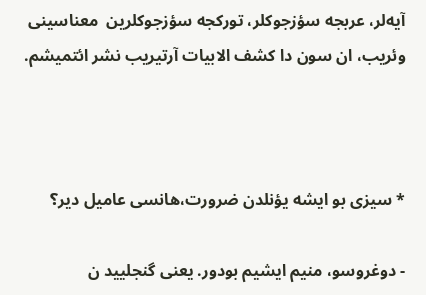آیه‌لر، عربجه سؤزجوکلر، تورکجه سؤزجوکلرین  معناسینی وئریب، ان سون دا کشف الابیات آرتیریب نشر ائتمیشم.



* سیزی بو ایشه یؤنلدن ضرورت،هانسی عامیل دیر؟

- دوغروسو، منیم ایشیم بودور. یعنی گنجلیید ن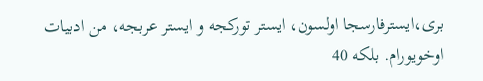بری،ایسترفارسجا اولسون، ایستر تورکجه و ایستر عربجه، من ادبیات اوخویورام. بلکه 40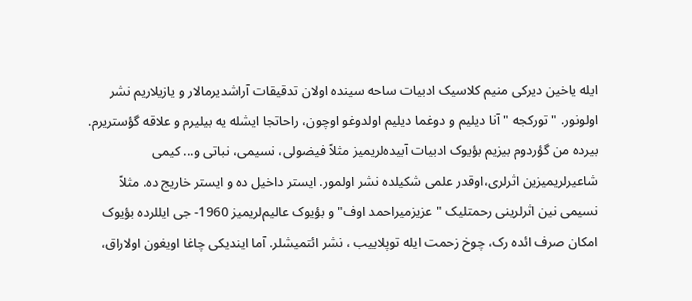ایله یاخین دیرکی منیم کلاسیک ادبیات ساحه سینده اولان تدقیقات آراشدیرمالار و یازیلاریم نشر اولونور. " تورکجه " آنا دیلیم و دوغما دیلیم اولدوغو اوچون، راحاتجا ایشله یه بیلیرم و علاقه گؤستریرم. بیرده من گؤردوم بیزیم بؤیوک ادبیات آبیده‌لریمیز مثلاً فیضولی، نسیمی، نباتی و... کیمی شاعیرلریمیزین اثرلری،اوقدر علمی شکیلده نشر اولمور. ایستر داخیل ده و ایستر خاریج ده. مثلاً نسیمی نین اثرلرینی رحمتلیک "عزیزمیراحمد اوف" و بؤیوک عالیم‌لریمیز 1960- جی ایللرده بؤیوک امکان صرف ائده رک، چوخ زحمت ایله توپلاییب ، نشر ائتمیشلر. آما ایندیکی چاغا اویغون اولاراق،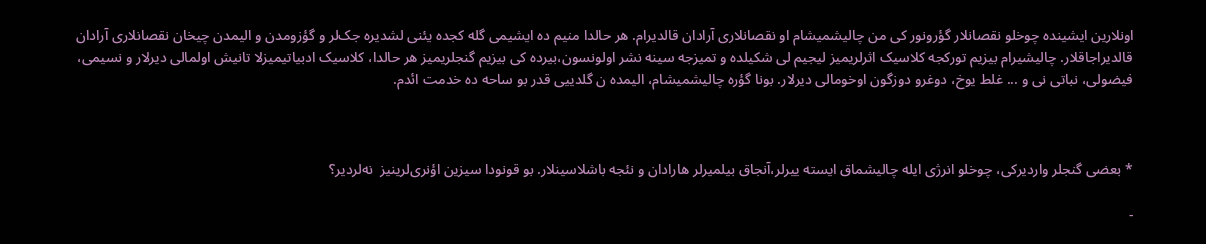اونلارین ایشینده چوخلو نقصانلار گؤرونور کی من چالیشمیشام او نقصانلاری آرادان قالدیرام. هر حالدا منیم ده ایشیمی گله کجده یئنی لشدیره جک‌لر و گؤزومدن و الیمدن چیخان نقصانلاری آرادان قالدیراجاقلار. چالیشیرام بیزیم تورکجه کلاسیک اثرلریمیز لیجیم لی شکیلده و تمیزجه سینه نشر اولونسون،بیرده کی بیزیم گنجلریمیز هر حالدا، کلاسیک ادبیاتیمیزلا تانیش اولمالی دیرلار و نسیمی، فیضولی، نباتی نی و ... غلط یوخ، دوغرو دوزگون اوخومالی دیرلار. بونا گؤره چالیشمیشام، الیمده ن گلدییی قدر بو ساحه ده خدمت ائدم.



* بعضی گنجلر واردیرکی، چوخلو انرژی ایله چالیشماق ایسته ییرلر،آنجاق بیلمیرلر هارادان و نئجه باشلاسینلار. بو قونودا سیزین اؤنری‌لرینیز  نه‌لردیر؟

-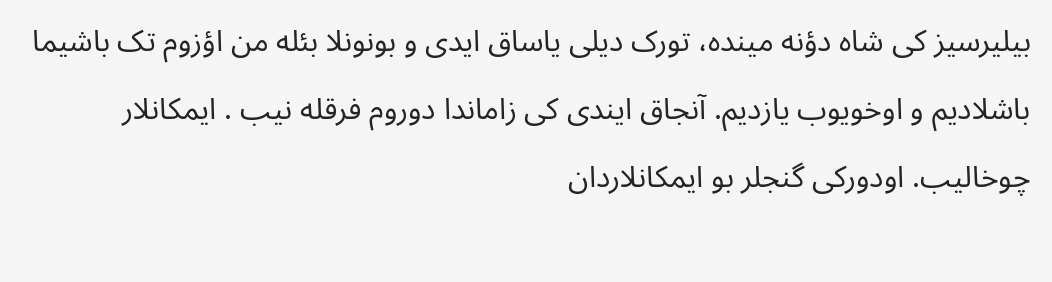بیلیرسیز کی شاه دؤنه مینده، تورک دیلی یاساق ایدی و بونونلا بئله من اؤزوم تک باشیما باشلادیم و اوخویوب یازدیم. آنجاق ایندی کی زاماندا دوروم فرقله نیب . ایمکانلار چوخالیب. اودورکی گنجلر بو ایمکانلاردان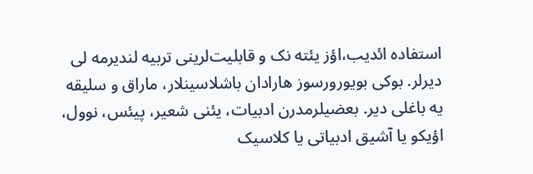استفاده ائدیب،اؤز یئته نک و قابلیت‌لرینی تربیه لندیرمه لی دیرلر. بوکی بویورورسوز هارادان باشلاسینلار، ماراق و سلیقه یه باغلی دیر. بعضیلرمدرن ادبیات، یئنی شعیر، پیئس، نوول، اؤیکو یا آشیق ادبیاتی یا کلاسیک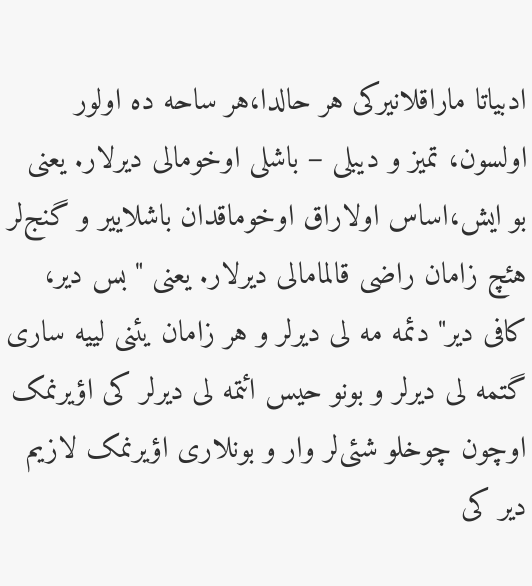ادبیاتا ماراقلانیرکی هر حالدا،هر ساحه ده اولور اولسون، تمیز و دیبلی – باشلی اوخومالی دیرلار. یعنی بو ایش،اساس اولاراق اوخوماقدان باشلاییر و گنج‌لر هئچ زامان راضی قالمامالی دیرلار. یعنی "بس دیر، کافی دیر" دئمه مه لی دیرلر و هر زامان یئنی لییه ساری گتمه لی دیرلر و بونو حیس ائتمه لی دیر‌لر کی اؤیرنمک اوچون چوخلو شئی‌لر وار و بونلاری اؤیرنمک لازیم دیر کی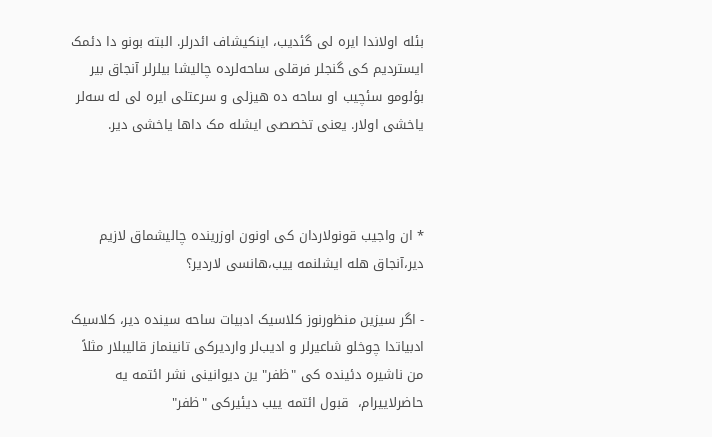بئله اولاندا ایره لی گئدیب، اینکیشاف ائدرلر. البته بونو دا دئمک ایستردیم کی گنجلر فرقلی ساحه‌لرده چالیشا بیلرلر آنجاق بیر بؤلومو سئچیب او ساحه ده هیزلی و سرعتلی ایره لی له سه‌لر یاخشی اولار. یعنی تخصصی ایشله مک داها یاخشی دیر.



* ان واجیب قونولاردان کی اونون اوزرینده چالیشماق لازیم دیر،آنجاق هله ایشلنمه ییب،هانسی لاردیر؟

- اگر سیزین منظورنوز کلاسیک ادبیات ساحه سینده دیر، کلاسیک ادبیاتدا چوخلو شاعیرلر و ادیب‌لر واردیرکی تانینماز قالیبلار مثلاً من ناشیره دئینده کی "ظفر" ین دیوانینی نشر ائتمه یه حاضرلاییرام،  قبول ائتمه ییب دیئیرکی "ظفر"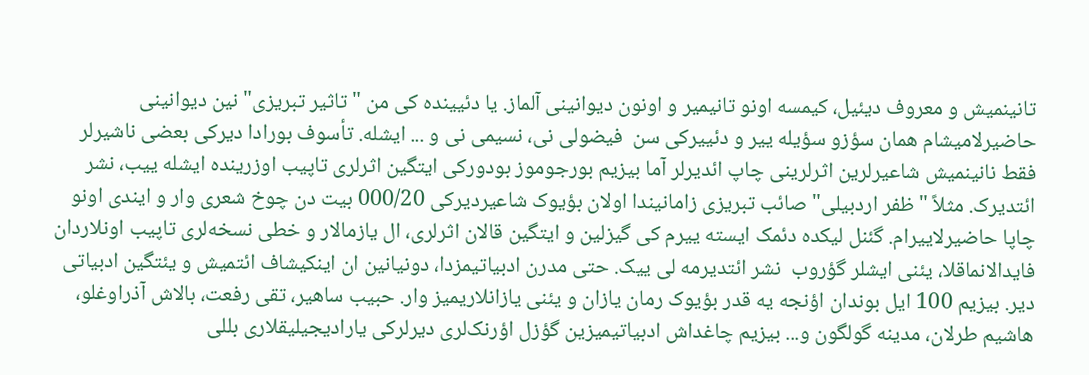تانینمیش و معروف دیئیل، کیمسه اونو تانیمیر و اونون دیوانینی آلماز. یا دئیینده کی من "تاثیر تبریزی" نین دیوانینی حاضیرلامیشام همان سؤزو سؤیله ییر و دئییرکی سن  فیضولی نی، نسیمی نی و ... ایشله. تأسوف بورادا دیرکی بعضی ناشیرلر فقط نانینمیش شاعیرلرین اثرلرینی چاپ ائدیرلر آما بیزیم بورجوموز بودورکی ایتگین اثرلری تاپیب اوزرینده ایشله ییب، نشر ائتدیرک. مثلاً "ظفر اردبیلی" صائب تبریزی زامانیندا اولان بؤیوک شاعیردیرکی 000/20 بیت دن چوخ شعری وار و ایندی اونو چاپا حاضیرلاییرام. گئنل لیکده دئمک ایسته ییرم کی گیزلین و ایتگین قالان اثرلری، ال یازمالار و خطی نسخه‌لری تاپیب اونلاردان فایدالانماقلا، یئنی ایشلر گؤروب  نشر ائتدیرمه لی ییک. حتی مدرن ادبیاتیمزدا، دونیانین ان اینکیشاف ائتمیش و یئتگین ادبیاتی دیر. بیزیم 100 ایل بوندان اؤنجه یه قدر بؤیوک رمان یازان و یئنی یازانلاریمیز وار. حبیب ساهیر، تقی رفعت، بالاش آذراوغلو، هاشیم طرلان، مدینه گولگون و... بیزیم چاغداش ادبیاتیمیزین گؤزل اؤرنک‌لری دیرلرکی یارادیجیلیقلاری بللی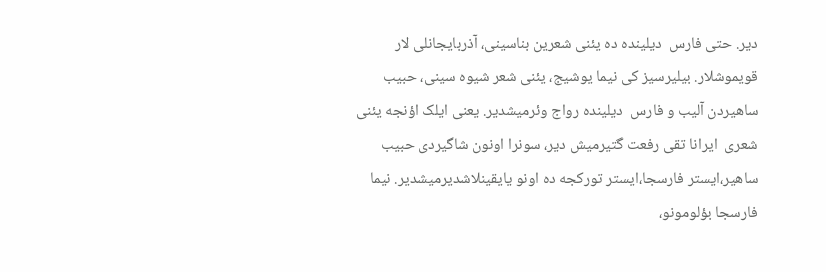دیر. حتی فارس  دیلینده ده یئنی شعرین بناسینی، آذربایجانلی لار قویموشلار. بیلیرسیز کی نیما یوشیج، یئنی شعر شیوه سینی، حبیب ساهیردن آلیب و فارس  دیلینده رواج وئرمیشدیر. یعنی ایلک اؤنجه یئنی شعری  ایرانا تقی رفعت گتیرمیش دیر، سونرا اونون شاگیردی حبیب ساهیر،ایستر فارسجا،ایستر تورکجه ده اونو یایقینلاشدیرمیشدیر. نیما فارسجا بؤلومونو،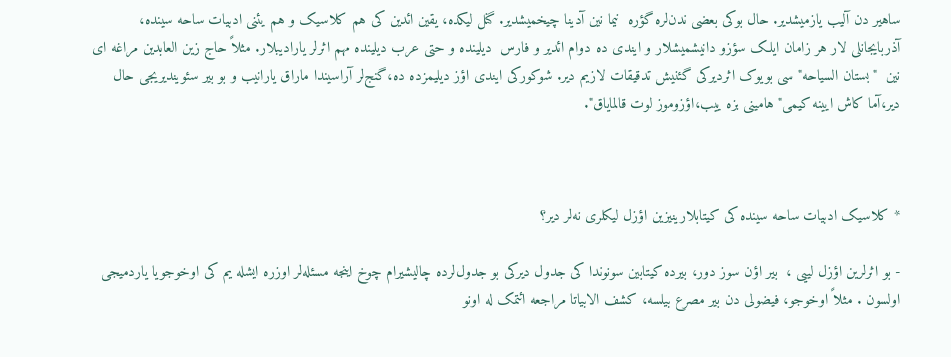ساهیر دن آلیب یازمیشدیر. حال بوکی بعضی ندن‌لره گؤره  نیما نین آدینا چیخمیشدیر. گنل لیکده، یقین ائدین کی هم کلاسیک و هم یئنی ادبیات ساحه سینده، آذربایجانلی لار هر زامان ایلک سؤزو دانیشمیشلار و ایندی ده دوام ائدیر و فارس  دیلینده و حتی عرب دیلینده مهم اثرلر یارادیبلار. مثلاً حاج زین العابدین مراغه ای نین  "بستان السیاحه" سی بویوک اثردیرکی گئنیش تدقیقات لازیم دیر. شوکورکی ایندی اؤز دیلیمزده ده،گنج‌لر آراسیندا ماراق یارانیب و بو بیر سئویندیریجی حال دیر،آما کاش ایینه کیمی"هامینی بزه ییب،اؤزوموز لوت قالمایاق".



* کلاسیک ادبیات ساحه سینده کی کیتابلارینیزین اؤزل لیکلری نه‌لر دیر؟

- بو اثرلرین اؤزل لییی ،  بیر اؤن سوز دور، بیرده کیتابین سونوندا کی جدول دیرکی بو جدول‌لرده چالیشیرام چوخ اینجه مسئله‌لر اوزره ایشله یم کی اوخوجویا یاردمیجی اولسون . مثلاً اوخوجو، فیضولی دن بیر مصرع بیلسه، کشف الابیاتا مراجعه ائتمک له اونو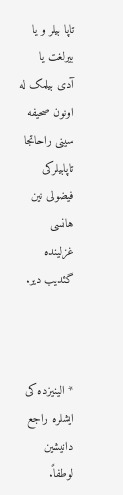تاپا بیلر و یا بیرلغت یا آدی بیلمک له اونون صحیفه سینی راحاتجا تاپابیلرکی  فیضولی نین هانسی غزلینده گئدیب دیر.



* الینیزده کی ایشلره راجع دانیشین لوطفاً.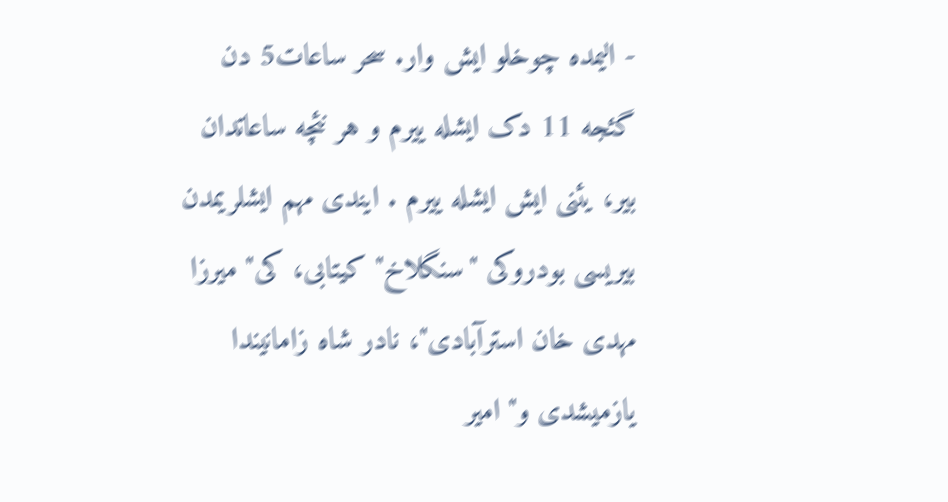- الیمده چوخلو ایش وار. سحر ساعات5 دن گئجه 11 دک ایشله ییرم و هر نئچه ساعاتدان بیر، یئنی ایش ایشله ییرم . ایندی مهم ایشلریمدن بیریسی بودروکی "سنگلاخ" کیتابی، کی" میرزا مهدی خان استرآبادی"، نادر شاه زامانیندا یازمیشدی و" امیر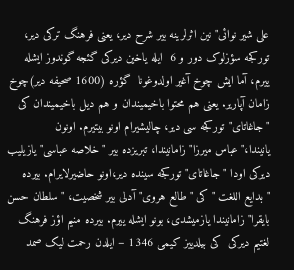علی شیر نوائی" نین اثرلرینه بیر شرح دیر، یعنی فرهنگ ترکی دیر، تورکجه سؤزلوک دور و 6  ایله یاخین دیرکی گئجه گوندوز ایشله ییرم، آما ایش چوخ آغیر اولدوغونا  گؤره (1600 صحیفه دیر)چوخ زامان آپاریر. یعنی هم محتوا باخیمیندان و هم دیل باخیمیندان کی "جاغاتای"تورکجه سی دیر، چالیشیرام اونو بیتیرم. اونون یانیندا،"عباس میرزا" زامانیندا، تبریزده بیر "خلاصه عباسی" یازیلیب دیرکی اودا "جاغاتای" تورکجه سینده دیر،اونو حاضیرلایرام. بیرده "بدایع اللغت " کی "طالع هروی" آدلی بیر شخصیت، "سلطان حسن بایقرا" زامانیندا یازمیشدی، بونو ایشله ییرم. بیرده منیم اؤز فرهنگ لغتیم دیرکی  کی بیلدییز کیمی 1346 – ایلدن رحمت لیک صمد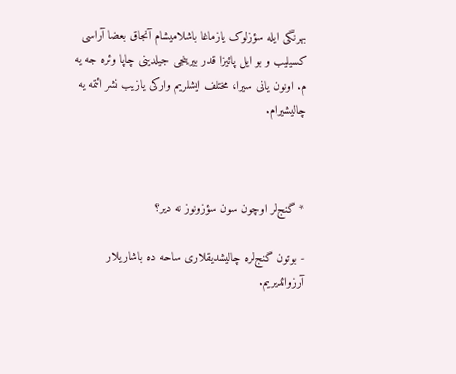بهرنگی ایله سؤزلوک یازماغا باشلامیشام آنجاق بعضا آراسی کسیلیب و بو ایل پائیزا قدر بیرینجی جیلدینی چاپا وئره جه یه م. اونون یانی سیرا، مختلف ایشلریم وارکی یازیب نشر ائتمه یه چالیشیرام.



* گنج‌لر اوچون سون سؤزونوز نه دیر؟

- بوتون گنج‌لره چالیشدیقلاری ساحه ده باشاریلار آرزوائدیریم.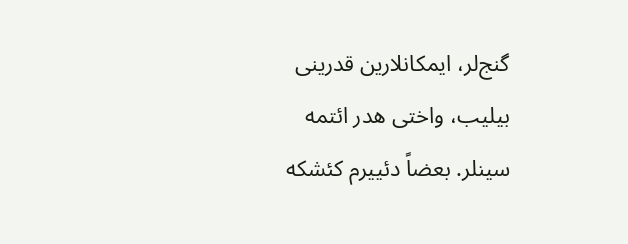گنج‌لر، ایمکانلارین قدرینی  بیلیب، واختی هدر ائتمه سینلر. بعضاً دئییرم کئشکه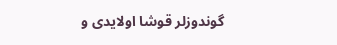گوندوز‌لر قوشا اولایدی و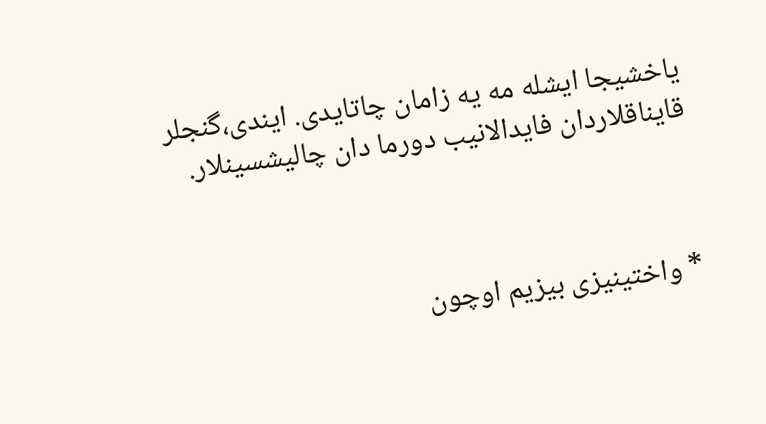یاخشیجا ایشله مه یه زامان چاتایدی. ایندی،گنجلر قایناقلاردان فایدالانیب دورما دان چالیشسینلار.



* واختینیزی بیزیم اوچون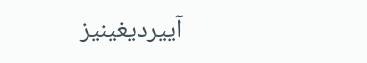آییردیغینیز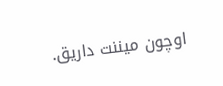اوچون میننت داریق.